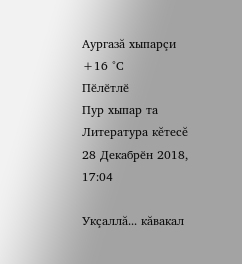Аургазă хыпарçи
+16 °С
Пӗлӗтлӗ
Пур хыпар та
Литература кĕтесĕ
28 Декабрӗн 2018, 17:04

Укçаллă... кăвакал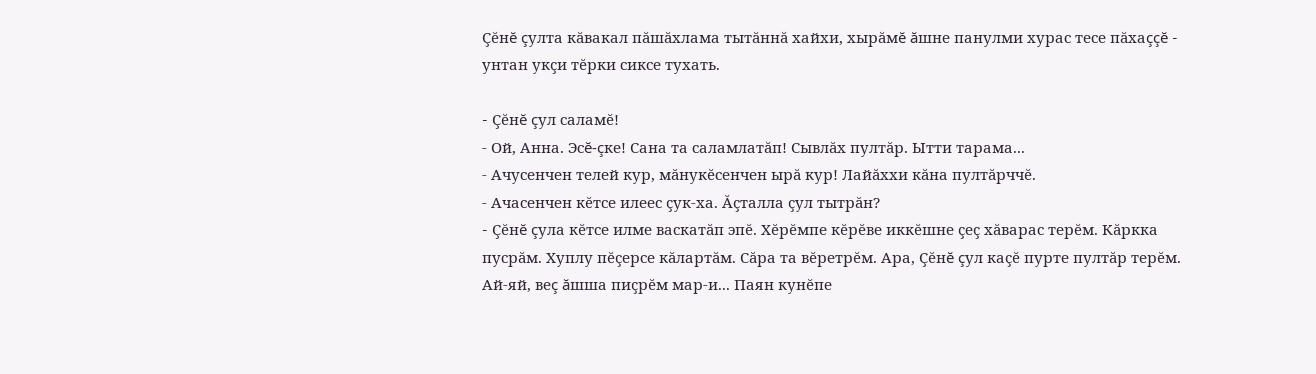Çĕнĕ çулта кăвакал пăшăхлама тытăннă хайхи, хырăмĕ ăшне панулми хурас тесе пăхаççĕ - унтан укçи тĕрки сиксе тухать.

- Çĕнĕ çул саламĕ!
- Ой, Анна. Эсĕ-çке! Сана та саламлатăп! Сывлăх пултăр. Ытти тарама...
- Ачусенчен телей кур, мăнукĕсенчен ырă кур! Лайăххи кăна пултăрччĕ.
- Ачасенчен кĕтсе илеес çук-ха. Ăçталла çул тытрăн?
- Çĕнĕ çула кĕтсе илме васкатăп эпĕ. Хĕрĕмпе кĕрĕве иккĕшне çеç хăварас терĕм. Кăркка пусрăм. Хуплу пĕçерсе кăлартăм. Сăра та вĕретрĕм. Ара, Çĕнĕ çул каçĕ пурте пултăр терĕм. Ай-яй, веç ăшша пиçрĕм мар-и... Паян кунĕпе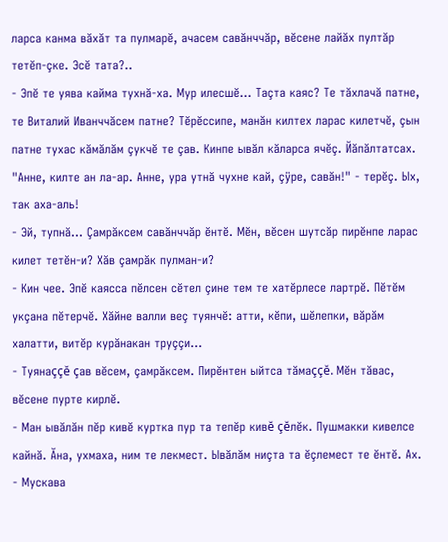ларса канма вăхăт та пулмарĕ, ачасем савăнччăр, вĕсене лайăх пултăр тетĕп-çке. Эсĕ тата?..
- Эпĕ те уява кайма тухнă-ха. Мур илесшĕ... Таçта каяс? Те тăхлачă патне, те Виталий Иванччăсем патне? Тĕрĕссипе, манăн килтех ларас килетчĕ, çын патне тухас кăмăлăм çукчĕ те çав. Кинпе ывăл кăларса ячĕç. Йăпăлтатсах. "Анне, килте ан ла-ар. Анне, ура утнă чухне кай, çÿре, савăн!" - терĕç. Ых, так аха-аль!
- Эй, тупнă... Çамрăксем савăнччăр ĕнтĕ. Мĕн, вĕсен шутсăр пирĕнпе ларас килет тетĕн-и? Хăв çамрăк пулман-и?
- Кин чее. Эпĕ каясса пĕлсен сĕтел çине тем те хатĕрлесе лартрĕ. Пĕтĕм укçана пĕтерчĕ. Хăйне валли веç туянчĕ: атти, кĕпи, шĕлепки, вăрăм халатти, витĕр курăнакан труççи...
- Туянаççĕ çав вĕсем, çамрăксем. Пирĕнтен ыйтса тăмаççĕ. Мĕн тăвас, вĕсене пурте кирлĕ.
- Ман ывăлăн пĕр кивĕ куртка пур та тепĕр кивĕ çĕлĕк. Пушмакки кивелсе кайнă. Ăна, ухмаха, ним те лекмест. Ывăлăм ниçта та ĕçлемест те ĕнтĕ. Ах.
- Мускава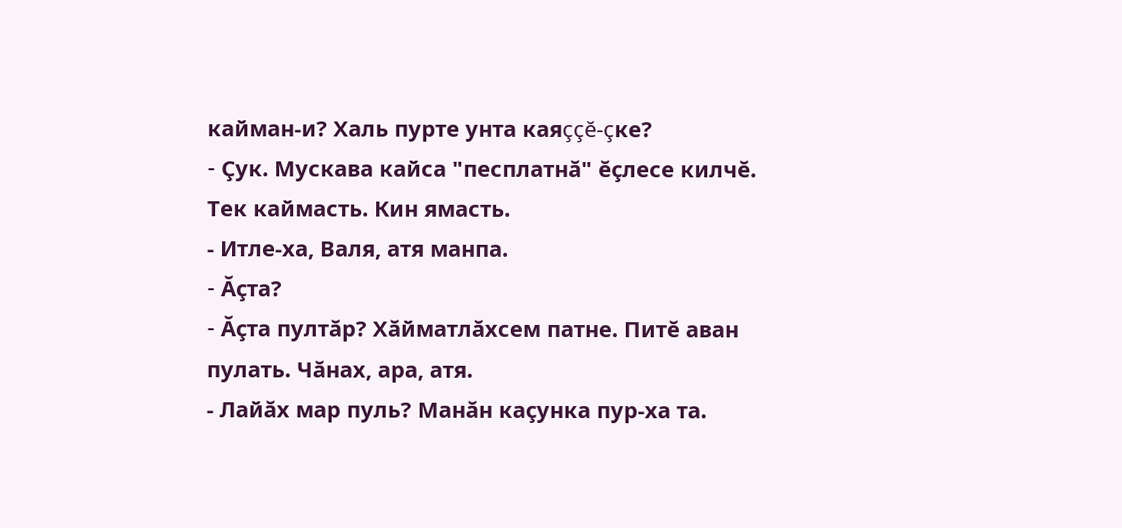кайман-и? Халь пурте унта каяççĕ-çке?
- Çук. Мускава кайса "песплатнă" ĕçлесе килчĕ. Тек каймасть. Кин ямасть.
- Итле-ха, Валя, атя манпа.
- Ăçта?
- Ăçта пултăр? Хăйматлăхсем патне. Питĕ аван пулать. Чăнах, ара, атя.
- Лайăх мар пуль? Манăн каçунка пур-ха та.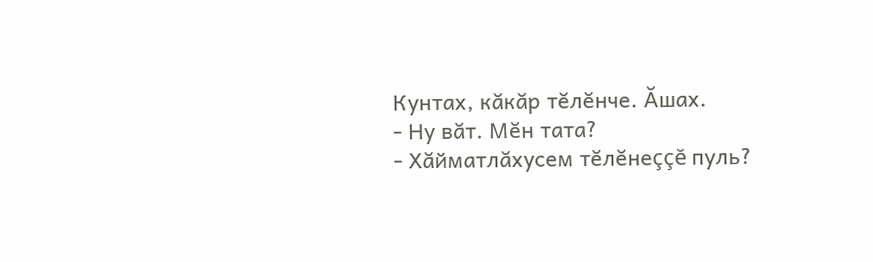Кунтах, кăкăр тĕлĕнче. Ăшах.
- Ну вăт. Мĕн тата?
- Хăйматлăхусем тĕлĕнеççĕ пуль?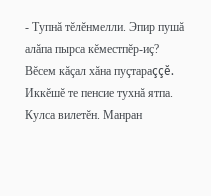- Тупнă тĕлĕнмелли. Эпир пушă алăпа пырса кĕместпĕр-иç? Вĕсем кăçал хăна пуçтараççĕ. Иккĕшĕ те пенсие тухнă ятпа. Кулса вилетĕн. Манран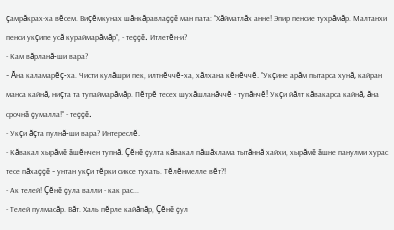çамрăкрах-ха вĕсем. Виçĕмкунах шăнкăравлаççĕ ман пата: "Хăйматлăх анне! Эпир пенсие тухрăмăр. Малтанхи пенси укçипе усă кураймарăмăр", - теççĕ. Итлетĕн-и?
- Кам вăрланă-ши вара?
- Ăна каламарĕç-ха. Чисти кулăшри пек, илтнĕччĕ-ха, хăлхана кĕнĕччĕ. "Укçине арăм пытарса хунă, кайран манса кайнă, ниçта та тупаймарăмăр. Пĕтрĕ тесех шухăшланăччĕ - тупăнчĕ! Укçи йăлт кăвакарса кайнă, ăна срочнă çумалла!" - теççĕ.
- Укçи ăçта пулнă-ши вара? Интереслĕ.
- Кăвакал хырăмĕ ăшĕнчен тупнă. Çĕнĕ çулта кăвакал пăшăхлама тытăннă хайхи, хырăмĕ ăшне панулми хурас тесе пăхаççĕ - унтан укçи тĕрки сиксе тухать. Тĕлĕнмелле вĕт?!
- Ак телей! Çĕнĕ çула валли - как рас...
- Телей пулмасăр. Вăт. Халь пĕрле кайăпăр, Çĕнĕ çул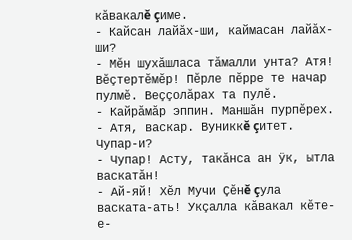кăвакалĕ çиме.
- Кайсан лайăх-ши, каймасан лайăх-ши?
- Мĕн шухăшласа тăмалли унта? Атя! Вĕçтертĕмĕр! Пĕрле пĕрре те начар пулмĕ. Веççолăрах та пулĕ.
- Кайрăмăр эппин. Маншăн пурпĕрех.
- Атя, васкар. Вуниккĕ çитет. Чупар-и?
- Чупар! Асту, такăнса ан ÿк, ытла васкатăн!
- Ай-яй! Хĕл Мучи Çĕнĕ çула васката-ать! Укçалла кăвакал кĕте-е-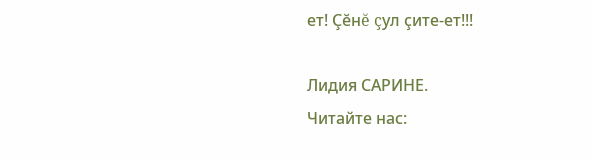ет! Çĕнĕ çул çите-ет!!!

Лидия САРИНЕ.
Читайте нас: